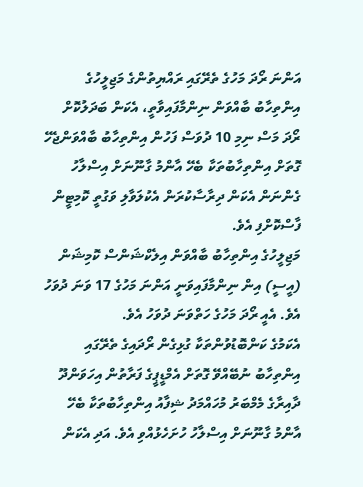އަންނަ ރޯދަ މަހުގެ ތެރޭގައި ރައްޔިތުންގެ މަޖިލީހުގެ އިންތިހާބު ބާއްވަން ނިންމާފައިވާތީ، އެކަން ބަދަލުކޮށް ރޯދަ މަސް ނިމި 10 ދުވަސް ފަހުން އިންތިހާބު ބާއްވަންޖެހޭ ގޮތަށް އިންތިހާބުތަކާ ބެހޭ އާންމު ގާނޫނަށް އިސްލާހު ގެންނަން އެކަން ދިރާސާކުރަން އެކުލަވާލި ވަގުތީ ކޮމިޓީން ފާސްކޮށްފި އެވެ.
މަޖިލީހުގެ އިންތިހާބު ބާއްވަން އިލެކްޝަންސް ކޮމިޝަން (އީސީ) އިން ނިންމާފައިވަނީ އަންނަ މަހުގެ 17 ވަނަ ދުވަހު އެވެ. އެއީ ރޯދަ މަހުގެ ހަތްވަނަ ދުވަހު އެވެ.
އެކަމުގެ ކަންބޮޑުވުންތަކާ ގުޅިގެން ރޯދައިގެ ތެރޭގައި އިންތިހާބު ނުބޭއްވޭ ގޮތަށް އެމްޑީޕީގެ ފަރާތުން އިހަވަންދޫ ދާއިރާގެ މެމްބަރު މުހައްމަދު ޝިފާއު އިންތިހާބުތަކާ ބެހޭ އާންމު ގާނޫނަށް އިސްލާހު ހުށަހެޅުއްވި އެވެ. އަދި އެކަން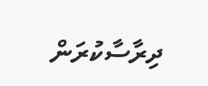ދިރާސާކުރަން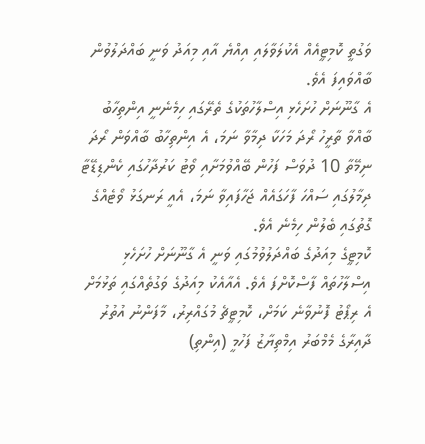ވަގުތީ ކޮމިޓީއެއް އެކުލަވާލައި އިއްޔެ އާއި މިއަދު ވަނީ ބައްދަލުވުން ބާއްވައިފަ އެވެ.
އެ ގާނޫނަށް ހުށަހެޅި އިސްލާހުތަކުގެ ތެރޭގައި ހިމެނެނީ އިންތިހާބު ބާއްވާ ތާރީހު ރޯދަ މަހަކާ ދިމާވާ ނަމަ، އެ އިންތިހާބު ބާއްވަން ރޯދަ ނިމޭތާ 10 ދުވަސް ފަހުން ބޭއްވުމަށާއި ވޯޓު ކަރުދާހުގައި ކެންޑިޑޭޓާ ދިމާލުގައި ސައްހަ ފާހަގައެއް ޖަހާފައިވާ ނަމަ، އެއީ ރަނގަޅު ވޯޓެއްގެ ގޮތުގައި ބެލުން ހިމެނެ އެވެ.
ކޮމިޓީގެ މިއަދުގެ ބައްދަލުވުމުގައި ވަނީ އެ ގާނޫނަށް ހުށަހެޅި އިސްލާހުތައް ފާސްކޮށްފަ އެވެ. އެއާއެކު މިއަދުގެ ވަގުތެއްގައި ތަޅުމަށް އެ ރިޕޯޓު ފޮނުވާނެ ކަމަށް، ކޮމިޓީޗެ މުގައްރިރު، މާފަންނު އުތުރު ދާއިރާގެ މެމްބަރު އިމްތިޔާޒު ފަހުމީ (އިންތި)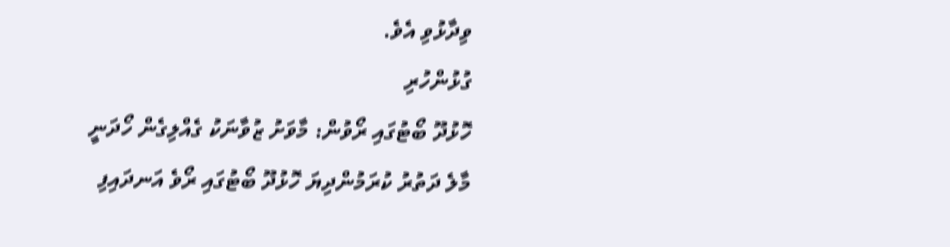ވިދާޅުވި އެވެ.
ގުޅުންހުރި
ހޮޅުދޫ ބޯޓުގައި ރޯވުން: މާވަށު ޒުވާނަކު ގެއްލިގެން ހޯދަނީ
މާލެ ދަތުރު ކުރަމުންދިޔަ ހޮޅުދޫ ބޯޓުގައި ރޯވެ އަނދައިފި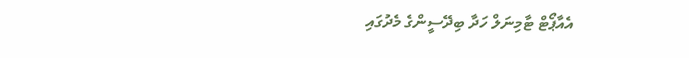އެއާޕޯޓް ޓާމިނަލް ހަދާ ބިދޭސީންގެ މެދުގައި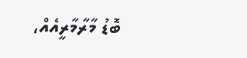ބޮޑު މާރާމާރީއެއް،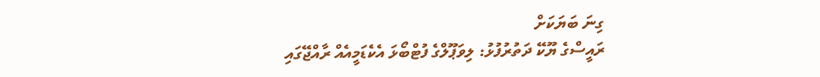ގިނަ ބަޔަކަށް
ރައީސްގެ ޔޫކޭ ދަތުރުފުޅު: ލިވަޕޫލްގެ ފުޓްބޯޅަ އެކެޑަމީއެއް ރާއްޖޭގައި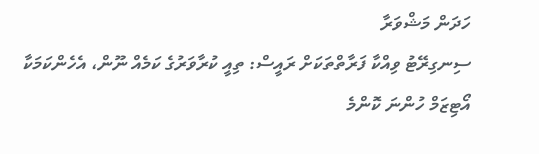ހަދަން މަޝްވަރާ
ސިނގިރޭޓު ވިއްކާ ފަރާތްތަކަށް ރައީސް: ތިއީ ކުރާވަރުގެ ކަމެއް ނޫން، އެހެންކަމަކާ
އޯޓިޒަމް ހުންނަ ކޮންމެ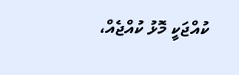ކުއްޖަކީ މޮޅު ކުއްޖެއް،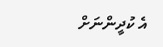އެ ކުދީންނަށް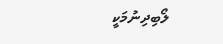ލޯބިދިނުމަކީ